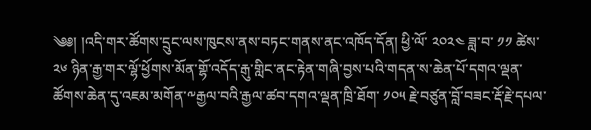༄༅། །འདི་གར་ཚོགས་དྲུང་ལས་ཁུངས་ནས་བཏང་གནས་ནང་འཁོད་དོན། ཕྱི་ལོ་ ༢༠༢༤ ཟླ་བ་ ༡༡ ཚེས་ ༢༦ ཉིན་རྒྱ་གར་ལྷོ་ཕྱོགས་མོན་གྷོ་འདོད་རྒུ་གླིང་ནང་རྟེན་གཞི་བྱས་པའི་གདན་ས་ཆེན་པོ་དགའ་ལྡན་ཚོགས་ཆེན་དུ་འཇམ་མགོན་༸རྒྱལ་བའི་རྒྱལ་ཚབ་དགའ་ལྡན་ཁྲི་ཐོག་ ༡༠༥ རྗེ་བཙུན་བློ་བཟང་རྡོ་རྗེ་དཔལ་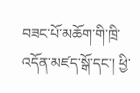བཟང་པོ་མཆོག་གི་ཁྲི་འདོན་མཛད་སྒོ་དང་། ཕྱི་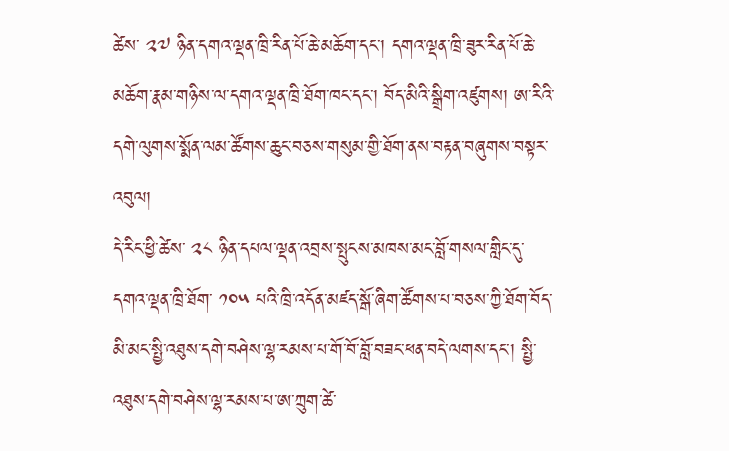ཚེས་ ༢༧ ཉིན་དགའ་ལྡན་ཁྲི་རིན་པོ་ཆེ་མཆོག་དང་། དགའ་ལྡན་ཁྲི་ཟུར་རིན་པོ་ཆེ་མཆོག་རྣམ་གཉིས་ལ་དགའ་ལྡན་ཁྲི་ཐོག་ཁང་དང་། བོད་མིའི་སྒྲིག་འཛུགས། ཨ་རིའི་དགེ་ལུགས་སྨོན་ལམ་ཚོགས་ཆུང་བཅས་གསུམ་གྱི་ཐོག་ནས་བརྟན་བཞུགས་བསྟར་འབུལ།
དེ་རིང་ཕྱི་ཚེས་ ༢༨ ཉིན་དཔལ་ལྡན་འབྲས་སྤུངས་མཁས་མང་བློ་གསལ་གླིང་དུ་དགའ་ལྡན་ཁྲི་ཐོག་ ༡༠༥ པའི་ཁྲི་འདོན་མཛད་སྒོ་ཞིག་ཚོགས་པ་བཅས་ཀྱི་ཐོག་བོད་མི་མང་སྤྱི་འཐུས་དགེ་བཤེས་ལྷ་རམས་པ་གོ་བོ་བློ་བཟང་ཕན་བདེ་ལགས་དང་། སྤྱི་འཐུས་དགེ་བཤེས་ལྷ་རམས་པ་ཨ་ཀྲུག་ཚེ་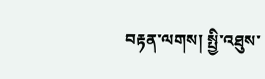བརྟན་ལགས། སྤྱི་འཐུས་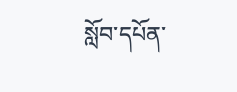སློབ་དཔོན་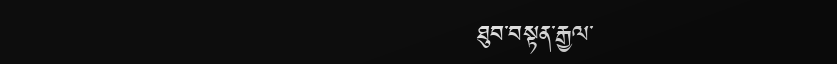ཐུབ་བསྟན་རྒྱལ་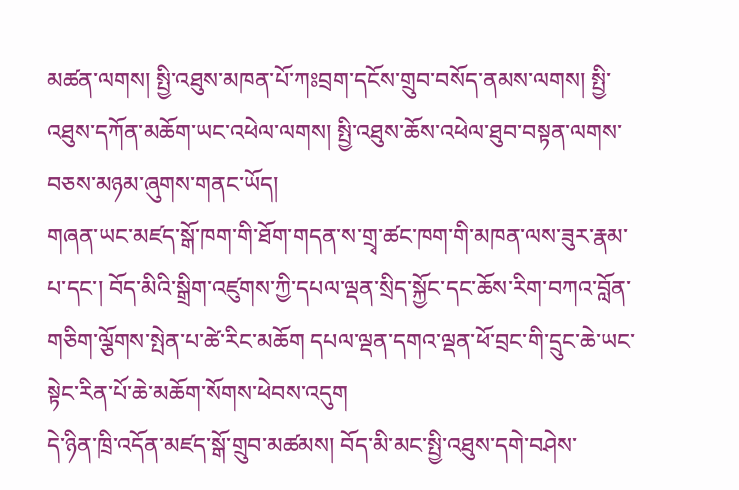མཚན་ལགས། སྤྱི་འཐུས་མཁན་པོ་ཀཿབྲག་དངོས་གྲུབ་བསོད་ནམས་ལགས། སྤྱི་འཐུས་དཀོན་མཆོག་ཡང་འཕེལ་ལགས། སྤྱི་འཐུས་ཆོས་འཕེལ་ཐུབ་བསྟན་ལགས་བཅས་མཉམ་ཞུགས་གནང་ཡོད།
གཞན་ཡང་མཛད་སྒོ་ཁག་གི་ཐོག་གདན་ས་གྲྭ་ཚང་ཁག་གི་མཁན་ལས་ཟུར་རྣམ་པ་དང་། བོད་མིའི་སྒྲིག་འཛུགས་ཀྱི་དཔལ་ལྡན་སྲིད་སྐྱོང་དང་ཆོས་རིག་བཀའ་བློན་གཅིག་ལྕོགས་སྤེན་པ་ཚེ་རིང་མཆོག དཔལ་ལྡན་དགའ་ལྡན་ཕོ་བྲང་གི་དྲུང་ཆེ་ཡང་སྟེང་རིན་པོ་ཆེ་མཆོག་སོགས་ཕེབས་འདུག
དེ་ཉིན་ཁྲི་འདོན་མཛད་སྒོ་གྲུབ་མཚམས། བོད་མི་མང་སྤྱི་འཐུས་དགེ་བཤེས་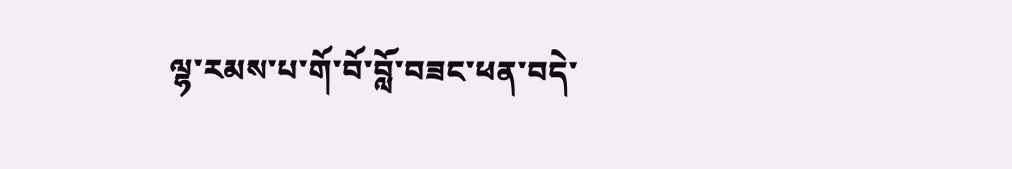ལྷ་རམས་པ་གོ་བོ་བློ་བཟང་ཕན་བདེ་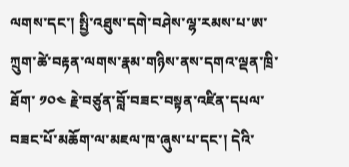ལགས་དང་། སྤྱི་འཐུས་དགེ་བཤེས་ལྷ་རམས་པ་ཨ་ཀྲུག་ཚེ་བརྟན་ལགས་རྣམ་གཉིས་ནས་དགའ་ལྡན་ཁྲི་ཐོག་ ༡༠༤ རྗེ་བཙུན་བློ་བཟང་བསྟན་འཛིན་དཔལ་བཟང་པོ་མཆོག་ལ་མཇལ་ཁ་ཞུས་པ་དང་། དེའི་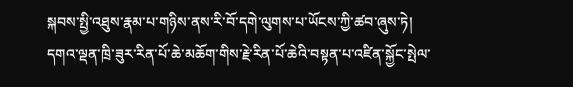སྐབས་སྤྱི་འཐུས་རྣམ་པ་གཉིས་ནས་རི་བོ་དགེ་ལུགས་པ་ཡོངས་ཀྱི་ཚབ་ཞུས་ཏེ། དགའ་ལྡན་ཁྲི་ཟུར་རིན་པོ་ཆེ་མཆོག་གིས་རྗེ་རིན་པོ་ཆེའི་བསྟན་པ་འཛིན་སྐྱོང་སྤེལ་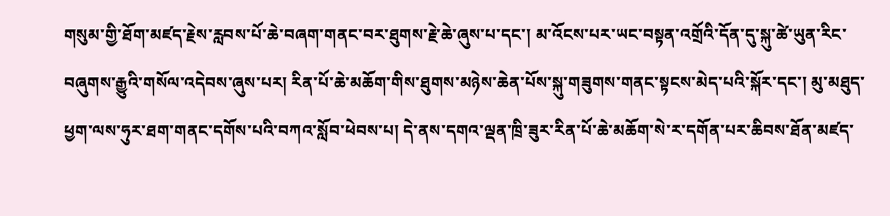གསུམ་གྱི་ཐོག་མཛད་རྗེས་རླབས་པོ་ཆེ་བཞག་གནང་བར་ཐུགས་རྗེ་ཆེ་ཞུས་པ་དང་། མ་འོངས་པར་ཡང་བསྟན་འགྲོའི་དོན་དུ་སྐུ་ཚེ་ཡུན་རིང་བཞུགས་རྒྱུའི་གསོལ་འདེབས་ཞུས་པར། རིན་པོ་ཆེ་མཆོག་གིས་ཐུགས་མཉེས་ཆེན་པོས་སྐུ་གཟུགས་གནང་སྟངས་མེད་པའི་སྐོར་དང་། མུ་མཐུད་ཕྱག་ལས་ཧུར་ཐག་གནང་དགོས་པའི་བཀའ་སློབ་ཕེབས་པ། དེ་ནས་དགའ་ལྡན་ཁྲི་ཟུར་རིན་པོ་ཆེ་མཆོག་སེ་ར་དགོན་པར་ཆིབས་ཐོན་མཛད་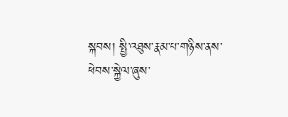སྐབས། སྤྱི་འཐུས་རྣམ་པ་གཉིས་ནས་ཕེབས་སྐྱེལ་ཞུས་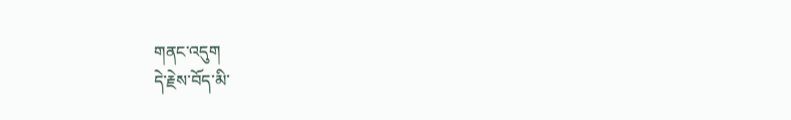གནང་འདུག
དེ་རྗེས་བོད་མི་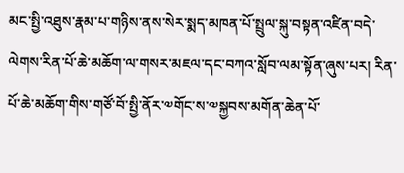མང་སྤྱི་འཐུས་རྣམ་པ་གཉིས་ནས་སེར་སྨད་མཁན་པོ་སྤྲུལ་སྐུ་བསྟན་འཛིན་བདེ་ལེགས་རིན་པོ་ཆེ་མཆོག་ལ་གསར་མཇལ་དང་བཀའ་སློབ་ལམ་སྟོན་ཞུས་པར། རིན་པོ་ཆེ་མཆོག་གིས་གཙོ་བོ་སྤྱི་ནོར་༧གོང་ས་༧སྐྱབས་མགོན་ཆེན་པོ་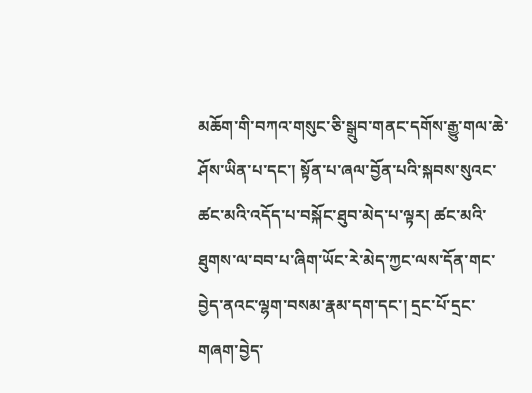མཆོག་གི་བཀའ་གསུང་ཅི་སྒྲུབ་གནང་དགོས་རྒྱུ་གལ་ཆེ་ཤོས་ཡིན་པ་དང་། སྟོན་པ་ཞལ་བྱོན་པའི་སྐབས་སུའང་ཚང་མའི་འདོད་པ་བསྐོང་ཐུབ་མེད་པ་ལྟར། ཚང་མའི་ཐུགས་ལ་བབ་པ་ཞིག་ཡོང་རེ་མེད་ཀྱང་ལས་དོན་གང་བྱེད་ནའང་ལྷག་བསམ་རྣམ་དག་དང་། དྲང་པོ་དྲང་གཞག་བྱེད་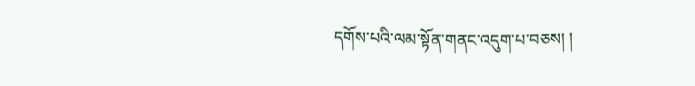དགོས་པའི་ལམ་སྟོན་གནང་འདུག་པ་བཅས། །